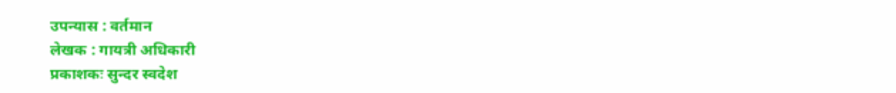उपन्यास : वर्तमान
लेखक : गायत्री अधिकारी
प्रकाशकः सुन्दर स्वदेश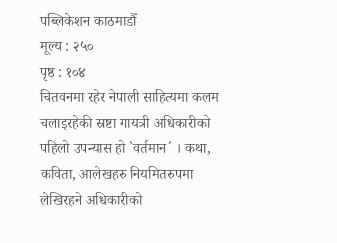पब्लिकेशन काठमाडौँ
मूल्य : २५०
पृष्ठ : १०४
चितवनमा रहेर नेपाली साहित्यमा कलम चलाइरहेकी स्रष्टा गायत्री अधिकारीको पहिलो उपन्यास हो `वर्तमान´ । कथा, कविता, आलेखहरु नियमितरुपमा लेखिरहने अधिकारीको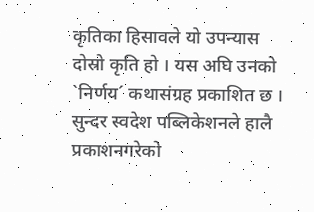कृतिका हिसावले यो उपन्यास दोस्रो कृति हो । यस अघि उनको `निर्णय´ कथासंग्रह प्रकाशित छ ।
सुन्दर स्वदेश पब्लिकेशनले हालै प्रकाशनगरेको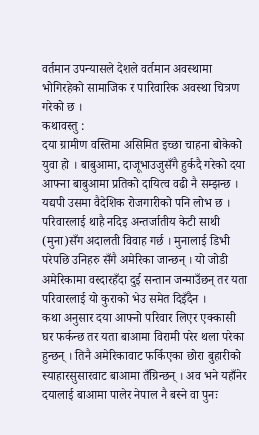वर्तमान उपन्यासले देशले वर्तमान अवस्थामा भोगिरहेको सामाजिक र पारिवारिक अवस्था चित्रण गरेको छ ।
कथावस्तु :
दया ग्रामीण वस्तिमा असिमित इच्छा चाहना बोकेको युवा हो । बाबुआमा, दाजूभाउजुसँगै हुर्कदै गरेको दया आफ्ना बाबुआमा प्रतिको दायित्व वढी नै सम्झन्छ । यद्यपी उसमा वैदेशिक रोजगारीको पनि लोभ छ । परिवारलाई थाहै नदिइ अन्तर्जातीय केटी साथी (मुना)सँग अदालती विवाह गर्छ । मुनालाई डिभी परेपछि उनिहरु सँगै अमेरिका जान्छन् । यो जोडी अमेरिकामा वस्दारहँदा दुई सन्तान जन्माउँछन् तर यता परिवारलाई यो कुराको भेउ समेत दिइँदैन ।
कथा अनुसार दया आफ्नो परिवार लिएर एक्कासी घर फर्कन्छ तर यता बाआमा विरामी परेर थला परेका हुन्छन् । तिनै अमेरिकावाट फर्किएका छोरा बुहारीको स्याहारसुसारवाट बाआमा तँग्रिन्छन् । अव भने यहाँनेर दयालाई बाआमा पालेर नेपाल नै बस्ने वा पुनः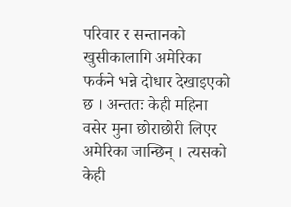परिवार र सन्तानको खुसीकालागि अमेरिका फर्कने भन्ने दोधार देखाइएको छ । अन्ततः केही महिना वसेर मुना छोराछोरी लिएर अमेरिका जान्छिन् । त्यसको केही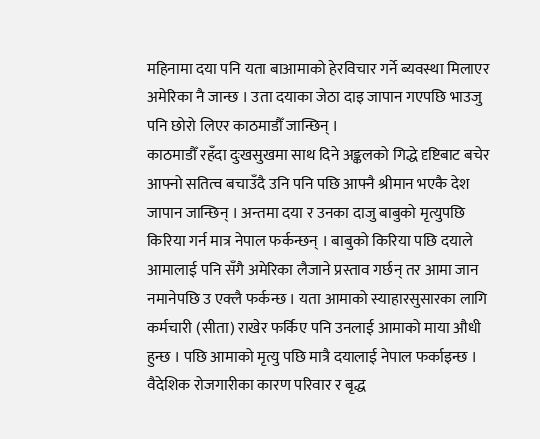महिनामा दया पनि यता बाआमाको हेरविचार गर्ने ब्यवस्था मिलाएर अमेरिका नै जान्छ । उता दयाका जेठा दाइ जापान गएपछि भाउजु पनि छोरो लिएर काठमाडौँ जान्छिन् ।
काठमाडौँ रहँदा दुःखसुखमा साथ दिने अङ्कलको गिद्धे दृष्टिबाट बचेर आफ्नो सतित्व बचाउँदै उनि पनि पछि आफ्नै श्रीमान भएकै देश जापान जान्छिन् । अन्तमा दया र उनका दाजु बाबुको मृत्युपछि किरिया गर्न मात्र नेपाल फर्कन्छन् । बाबुको किरिया पछि दयाले आमालाई पनि सँगै अमेरिका लैजाने प्रस्ताव गर्छन् तर आमा जान नमानेपछि उ एक्लै फर्कन्छ । यता आमाको स्याहारसुसारका लागि कर्मचारी (सीता) राखेर फर्किए पनि उनलाई आमाको माया औधी हुन्छ । पछि आमाको मृत्यु पछि मात्रै दयालाई नेपाल फर्काइन्छ ।
वैदेशिक रोजगारीका कारण परिवार र बृद्ध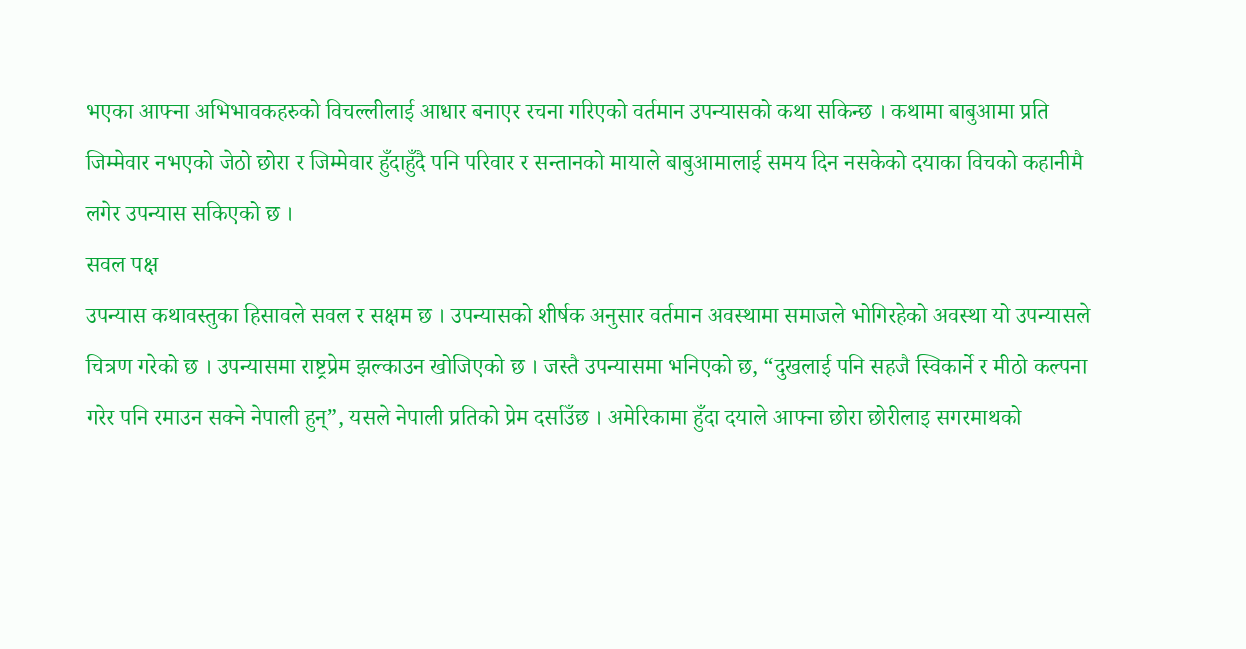भएका आफ्ना अभिभावकहरुको विचल्लीलाई आधार बनाएर रचना गरिएको वर्तमान उपन्यासको कथा सकिन्छ । कथामा बाबुआमा प्रति जिम्मेवार नभएको जेठो छोरा र जिम्मेवार हुँदाहुँदै पनि परिवार र सन्तानको मायाले बाबुआमालाई समय दिन नसकेको दयाका विचको कहानीमै लगेर उपन्यास सकिएको छ ।
सवल पक्ष
उपन्यास कथावस्तुका हिसावले सवल र सक्षम छ । उपन्यासको शीर्षक अनुसार वर्तमान अवस्थामा समाजले भोगिरहेको अवस्था यो उपन्यासले चित्रण गरेको छ । उपन्यासमा राष्ट्रप्रेम झल्काउन खोजिएको छ । जस्तै उपन्यासमा भनिएको छ, “दुखलाई पनि सहजै स्विकार्ने र मीठो कल्पना गरेर पनि रमाउन सक्ने नेपाली हुन्”, यसले नेपाली प्रतिको प्रेम दर्साउँछ । अमेरिकामा हुँदा दयाले आफ्ना छोरा छोरीलाइ सगरमाथको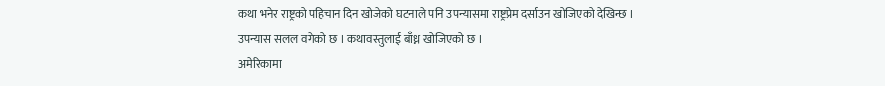कथा भनेर राष्ट्रको पहिचान दिन खोजेको घटनाले पनि उपन्यासमा राष्ट्रप्रेम दर्साउन खोजिएको देखिन्छ ।
उपन्यास सलल वगेको छ । कथावस्तुलाई बाँध्न खोजिएको छ ।
अमेरिकामा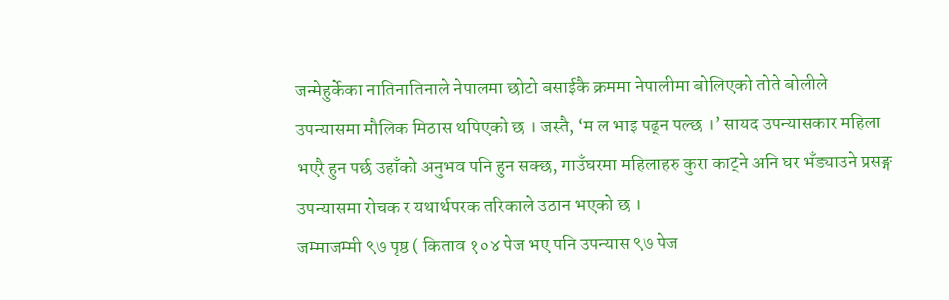जन्मेहुर्केका नातिनातिनाले नेपालमा छोटो बसाईकै क्रममा नेपालीमा बोलिएको तोते बोलीले उपन्यासमा मौलिक मिठास थपिएको छ । जस्तै, ‘म ल भाइ पढ्न पल्छ ।’ सायद उपन्यासकार महिला भएरै हुन पर्छ उहाँको अनुभव पनि हुन सक्छ, गाउँघरमा महिलाहरु कुरा काट्ने अनि घर भँड्याउने प्रसङ्ग उपन्यासमा रोचक र यथार्थपरक तरिकाले उठान भएको छ ।
जम्माजम्मी ९७ पृष्ठ ( किताव १०४ पेज भए पनि उपन्यास ९७ पेज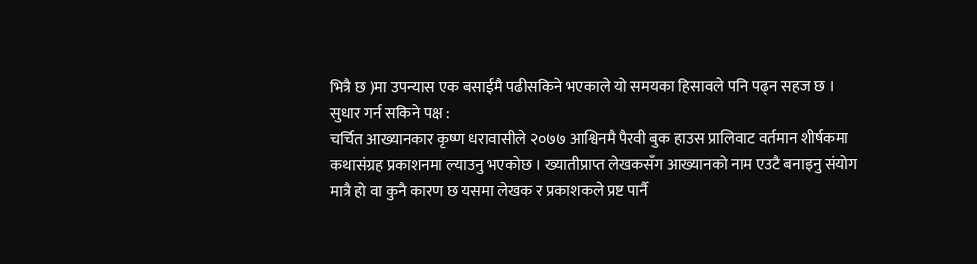भित्रै छ )मा उपन्यास एक बसाईमै पढीसकिने भएकाले यो समयका हिसावले पनि पढ्न सहज छ ।
सुधार गर्न सकिने पक्ष :
चर्चित आख्यानकार कृष्ण धरावासीले २०७७ आश्विनमै पैरवी बुक हाउस प्रालिवाट वर्तमान शीर्षकमा कथासंग्रह प्रकाशनमा ल्याउनु भएकोछ । ख्यातीप्राप्त लेखकसँग आख्यानको नाम एउटै बनाइनु संयोग मात्रै हो वा कुनै कारण छ यसमा लेखक र प्रकाशकले प्रष्ट पार्नै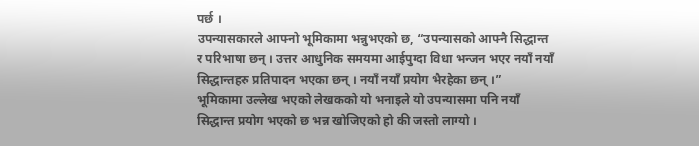पर्छ ।
उपन्यासकारले आफ्नो भूमिकामा भन्नुभएको छ, “उपन्यासको आफ्नै सिद्धान्त र परिभाषा छन् । उत्तर आधुनिक समयमा आईपुग्दा विधा भन्जन भएर नयाँ नयाँ सिद्धान्तहरु प्रतिपादन भएका छन् । नयाँ नयाँ प्रयोग भैरहेका छन् ।”
भूमिकामा उल्लेख भएको लेखकको यो भनाइले यो उपन्यासमा पनि नयाँ सिद्धान्त प्रयोग भएको छ भन्न खोजिएको हो की जस्तो लाग्यो ।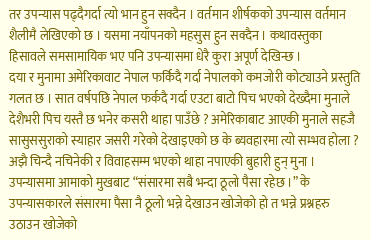तर उपन्यास पढ्दैगर्दा त्यो भान हुन सक्दैन । वर्तमान शीर्षकको उपन्यास वर्तमान शैलीमै लेखिएको छ । यसमा नयाँपनको महसुस हुन सक्दैन । कथावस्तुका हिसावले समसामायिक भए पनि उपन्यासमा धेरै कुरा अपूर्ण देखिन्छ ।
दया र मुनामा अमेरिकावाट नेपाल फर्किदै गर्दा नेपालको कमजोरी कोट्याउने प्रस्तुति गलत छ । सात वर्षपछि नेपाल फर्कदै गर्दा एउटा बाटो पिच भएको देख्दैमा मुनाले देशैभरी पिच यस्तै छ भनेर कसरी थाहा पाउँछे ? अमेरिकाबाट आएकी मुनाले सहजै सासुससुराको स्याहार जसरी गरेको देखाइएको छ के ब्यवहारमा त्यो सम्भव होला ? अझै चिन्दै नचिनेकी र विवाहसम्म भएको थाहा नपाएकी बुहारी हुन् मुना । उपन्यासमा आमाको मुखबाट “संसारमा सबै भन्दा ठूलो पैसा रहेछ ।” के उपन्यासकारले संसारमा पैसा नै ठूलो भन्ने देखाउन खोजेको हो त भन्ने प्रश्नहरु उठाउन खोजेको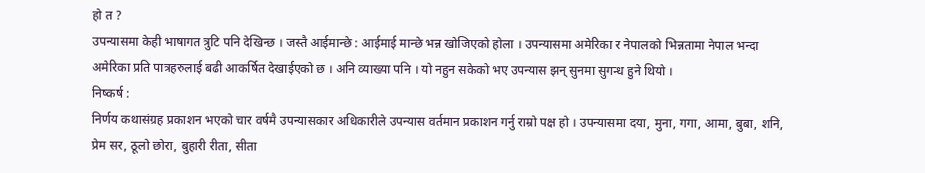हो त ?
उपन्यासमा केही भाषागत त्रुटि पनि देखिन्छ । जस्तै आईमान्छे : आईमाई मान्छे भन्न खोजिएको होला । उपन्यासमा अमेरिका र नेपालको भिन्नतामा नेपाल भन्दा अमेरिका प्रति पात्रहरुलाई बढी आकर्षित देखाईएको छ । अनि व्याख्या पनि । यो नहुन सकेको भए उपन्यास झन् सुनमा सुगन्ध हुने थियो ।
निष्कर्ष :
निर्णय कथासंग्रह प्रकाशन भएको चार वर्षमै उपन्यासकार अधिकारीले उपन्यास वर्तमान प्रकाशन गर्नु राम्रो पक्ष हो । उपन्यासमा दया, मुना, गगा, आमा, बुबा, शनि, प्रेम सर, ठूलो छोरा, बुहारी रीता, सीता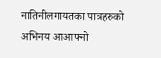नातिनीलगायतका पात्रहरुको अभिनय आआफ्नो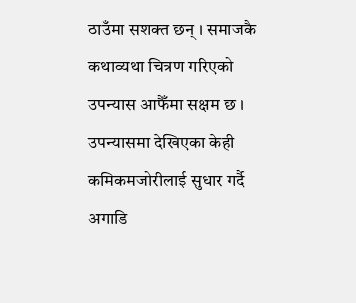ठाउँमा सशक्त छन् । समाजकै कथाव्यथा चित्रण गरिएको उपन्यास आफैँमा सक्षम छ । उपन्यासमा देखिएका केही कमिकमजोरीलाई सुधार गर्दै अगाडि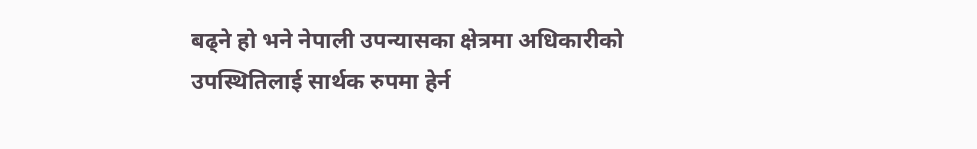बढ्ने हो भने नेपाली उपन्यासका क्षेत्रमा अधिकारीको उपस्थितिलाई सार्थक रुपमा हेर्न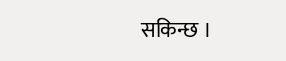सकिन्छ ।